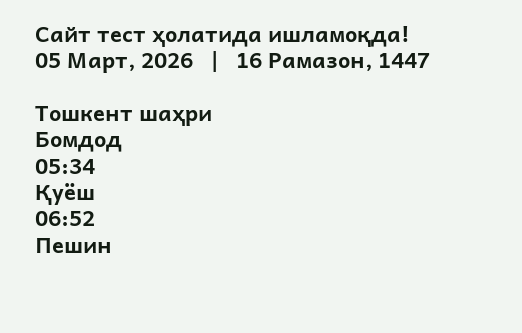Сайт тест ҳолатида ишламоқда!
05 Март, 2026   |   16 Рамазон, 1447

Тошкент шаҳри
Бомдод
05:34
Қуёш
06:52
Пешин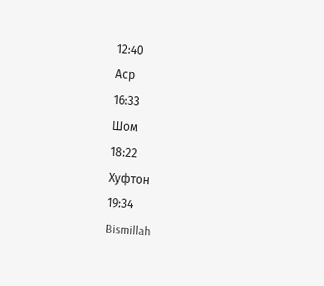12:40
Аср
16:33
Шом
18:22
Хуфтон
19:34
Bismillah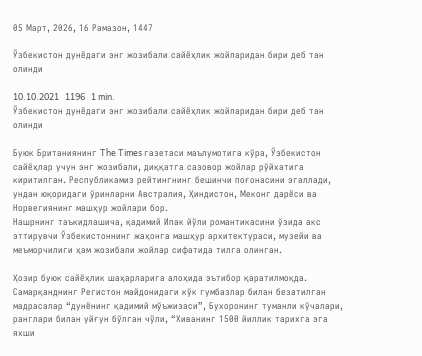05 Март, 2026, 16 Рамазон, 1447

Ўзбекистон дунёдаги энг жозибали сайёҳлик жойларидан бири деб тан олинди

10.10.2021   1196   1 min.
Ўзбекистон дунёдаги энг жозибали сайёҳлик жойларидан бири деб тан олинди

Буюк Британиянинг The Times газетаси маълумотига кўра, Ўзбекистон сайёҳлар учун энг жозибали, диққатга сазовор жойлар рўйхатига киритилган. Республикамиз рейтингнинг бешинчи поғонасини эгаллади, ундан юқоридаги ўринларни Австралия, Ҳиндистон, Меконг дарёси ва Норвегиянинг машҳур жойлари бор.
Нашрнинг таъкидлашича, қадимий Ипак йўли романтикасини ўзида акс эттирувчи Ўзбекистоннинг жаҳонга машҳур архитектураси, музейи ва меъморчилиги ҳам жозибали жойлар сифатида тилга олинган.

Ҳозир буюк сайёҳлик шаҳарларига алоҳида эътибор қаратилмоқда. Самарқанднинг Регистон майдонидаги кўк гумбазлар билан безатилган мадрасалар “дунёнинг қадимий мўъжизаси”, Бухоронинг туманли кўчалари, ранглари билан уйғун бўлган чўли, “Хиванинг 1500 йиллик тарихга эга яхши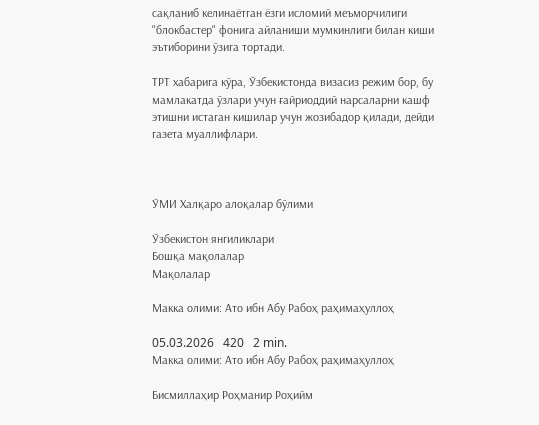сақланиб келинаётган ёзги исломий меъморчилиги "блокбастер" фонига айланиши мумкинлиги билан киши эътиборини ўзига тортади.

ТРТ хабарига кўра, Ўзбекистонда визасиз режим бор, бу мамлакатда ўзлари учун ғайриоддий нарсаларни кашф этишни истаган кишилар учун жозибадор қилади, дейди газета муаллифлари.



ЎМИ Халқаро алоқалар бўлими

Ўзбекистон янгиликлари
Бошқа мақолалар
Мақолалар

Макка олими: Ато ибн Абу Рабоҳ раҳимаҳуллоҳ

05.03.2026   420   2 min.
Макка олими: Ато ибн Абу Рабоҳ раҳимаҳуллоҳ

Бисмиллаҳир Роҳманир Роҳийм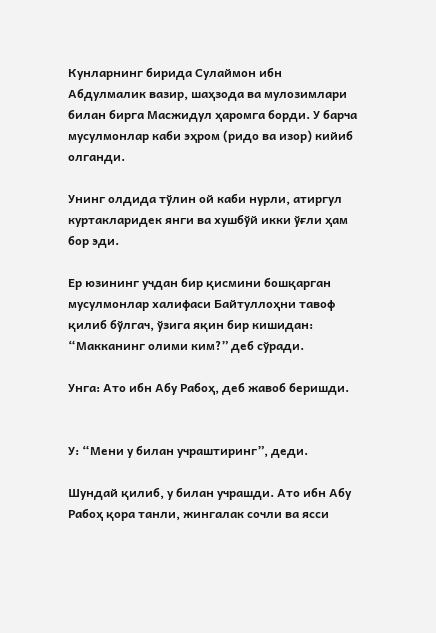Кунларнинг бирида Сулаймон ибн Абдулмалик вазир, шаҳзода ва мулозимлари билан бирга Масжидул ҳаромга борди. У барча мусулмонлар каби эҳром (ридо ва изор) кийиб олганди.

Унинг олдида тўлин ой каби нурли, атиргул куртакларидек янги ва хушбўй икки ўғли ҳам бор эди.

Ер юзининг учдан бир қисмини бошқарган мусулмонлар халифаси Байтуллоҳни тавоф қилиб бўлгач, ўзига яқин бир кишидан: “Макканинг олими ким?” деб сўради.

Унга: Ато ибн Абу Рабоҳ, деб жавоб беришди.


У: “Мени у билан учраштиринг”, деди.

Шундай қилиб, у билан учрашди. Ато ибн Абу Рабоҳ қора танли, жингалак сочли ва ясси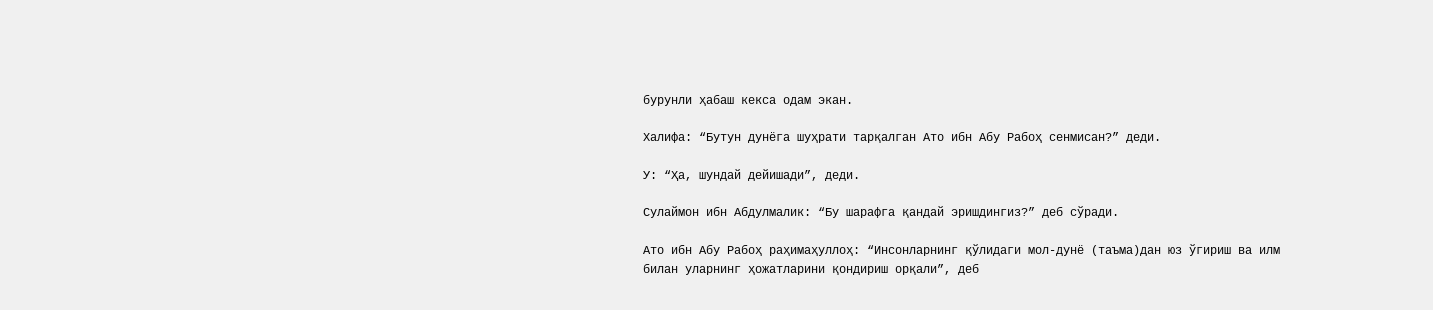бурунли ҳабаш кекса одам экан.

Халифа: “Бутун дунёга шуҳрати тарқалган Ато ибн Абу Рабоҳ сенмисан?” деди.

У: “Ҳа, шундай дейишади”, деди.

Сулаймон ибн Абдулмалик: “Бу шарафга қандай эришдингиз?” деб сўради.

Ато ибн Абу Рабоҳ раҳимаҳуллоҳ: “Инсонларнинг қўлидаги мол-дунё (таъма)дан юз ўгириш ва илм билан уларнинг ҳожатларини қондириш орқали”, деб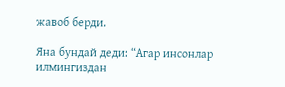жавоб берди.

Яна бундай деди: “Агар инсонлар илмингиздан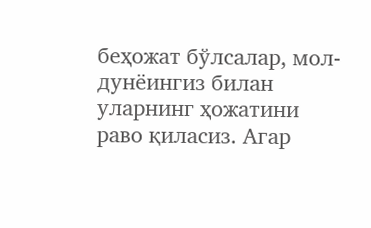беҳожат бўлсалар, мол-дунёингиз билан уларнинг ҳожатини раво қиласиз. Агар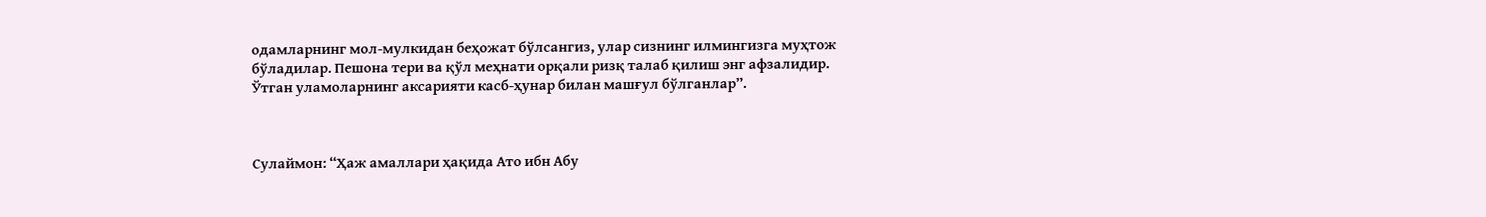одамларнинг мол-мулкидан беҳожат бўлсангиз, улар сизнинг илмингизга муҳтож бўладилар. Пешона тери ва қўл меҳнати орқали ризқ талаб қилиш энг афзалидир. Ўтган уламоларнинг аксарияти касб-ҳунар билан машғул бўлганлар”.



Сулаймон: “Ҳаж амаллари ҳақида Ато ибн Абу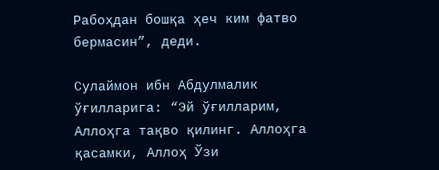Рабоҳдан бошқа ҳеч ким фатво бермасин”, деди.

Сулаймон ибн Абдулмалик ўғилларига: “Эй ўғилларим, Аллоҳга тақво қилинг. Аллоҳга қасамки, Аллоҳ Ўзи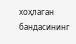хоҳлаган бандасининг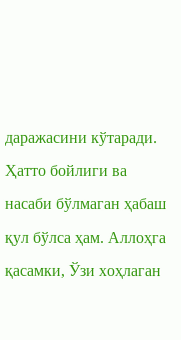даражасини кўтаради. Ҳатто бойлиги ва насаби бўлмаган ҳабаш қул бўлса ҳам. Аллоҳга қасамки, Ўзи хоҳлаган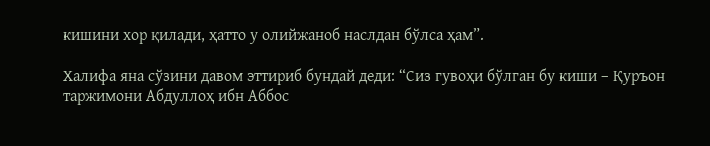кишини хор қилади, ҳатто у олийжаноб наслдан бўлса ҳам”.

Халифа яна сўзини давом эттириб бундай деди: “Сиз гувоҳи бўлган бу киши – Қуръон таржимони Абдуллоҳ ибн Аббос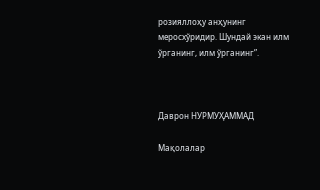розияллоҳу анҳунинг меросхўридир. Шундай экан илм ўрганинг, илм ўрганинг”.



Даврон НУРМУҲАММАД

Мақолалар